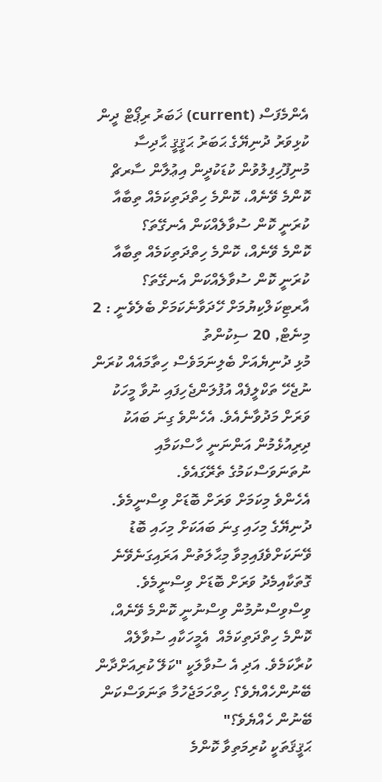އެންމެފަސް (current) ޚަބަރު ރިޕޯޓް ދީން ކުޅިވަރު ދުނިޔޭގެ ޙަބަރު ޙަޤީޤީ ޙާދިސާ މުނިފޫހިފިލުވުން ކުޑަކުދީން އިޢުލާން ސާރޗް
ކޮންމެ ވޭނެއް، ކޮންމެ ހިތްދަތިކަމެއް ތިބާއާ ކުރަނީ ކޮން ސުވާލެއްކަން އެނގޭތަ؟
ކޮންމެ ވޭނެއް، ކޮންމެ ހިތްދަތިކަމެއް ތިބާއާ ކުރަނީ ކޮން ސުވާލެއްކަން އެނގޭތަ؟
އާރޓިކަލްކިޔުމަށް ހޭދަވާނެކަމަށް ބެލެވެނީ : 2 މިނެޓް, 20 ސިކުންތު
މުޅި ދުނިޔެއަށް ބެލިނަމަވެސް ހިތާމައެއް ކުރަން ނުޖެހޭ ތަކްލީފެއް އުފުލަންޖެހިފައި ނުވާ މީހަކު ވަރަށް މަދުވާނެއެވެ. އެހެންވެ ގިނަ ބައަކު ދިރިއުޅެމުން އަންނަނީ ހާސްކަމާއި ނުތަނަވަސްކަމުގެ ތެރޭގައެވެ.
އެހެންވެ މިކަމަށް ވަރަށް ބޮޑަށް ވިސްނީމެވެ. ދުނިޔޭގެ މިހައި ގިނަ ބައަކަށް މިހައި ބޮޑު ވޭނަކަށްވެފައިމިވާ މިޙާލަތުން އަރައިގަނެވޭނެ ގޮތަކާއިމެދު ވަރަށް ބޮޑަށް ވިސްނީމެވެ. ވިސްވިސްނުމުން ވިސްނުނީ ކޮންމެ ވޭނެއް، ކޮންމެ ހިތްދަތިކަމެއް  އެމީހަކާއި ސުވާލެއް ކުރާކަމެވެ. އަދި އެ ސުވާލަކީ "ކަލޭ ކުރިއަށްދާން ބޭނުންހެއްޔެވެ؟ ހިތްހަމަޖެހުމާ ތަނަވަސްކަން ބޭނުން ހެއްޔެވެ؟"
ޙަޤީޤަތަކީ ކުރިމަތިވާ ކޮންމެ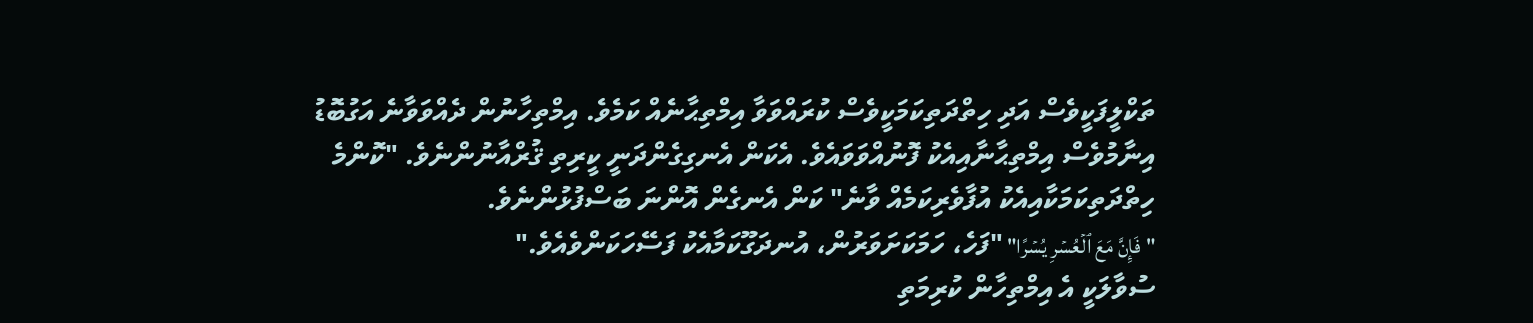ތަކްލީފަކީވެސް އަދި ހިތްދަތިކަމަކީވެސް ކުރައްވަވާ އިމްތިޙާނެއް ކަމެވެ. އިމްތިހާނުން ދެއްވަވާނެ އަގުބޮޑު އިނާމުވެސް އިމްތިޙާނާއިއެކު ފޮނުއްވަވައެވެ. އެކަން އެނގިގެންދަނީ ކީރިތި ޤުރްއާނުންނެވެ. "ކޮންމެ ހިތްދަތިކަމަކާއިއެކު އުފާވެރިކަމެއް ވާނެ" ކަން އެނގެން އޮންނަ ބަސްފުޅުންނެވެ.
"فَإِنَّ مَعَ ٱلۡعُسۡرِ یُسۡرًا" "ފަހެ، ހަމަކަށަވަރުން، އުނދަގޫކަމާއެކު ފަސޭހަކަންވެއެވެ."
ސުވާލަކީ އެ އިމްތިހާން ކުރިމަތި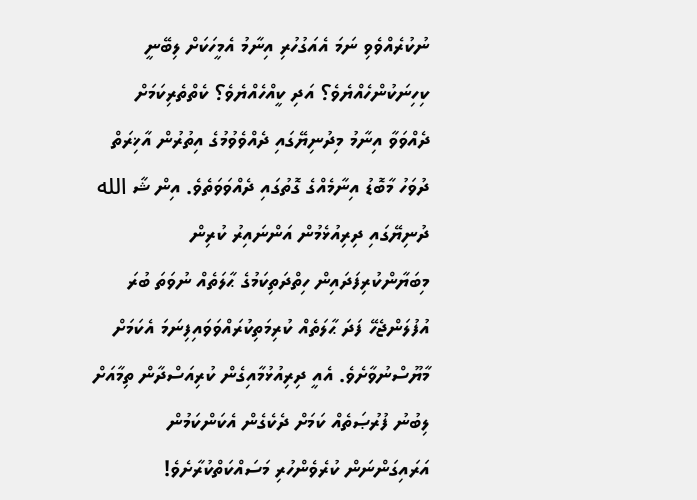ނުކުރެއްވެވި ނަމަ އެއަގުހުރި އިނާމު އެމީހަކަށް ލިބޭނީ ކިހިނަކުންހެއްޔެވެ؟ އަދި ކީއްހެއްޔެވެ؟ ކެތްތެރިކަމަށް ދެއްވަވާ އިނާމު މިދުނިޔޭގައި ދެއްވެވުމުގެ އިތުރުން އާޚިރަތް ދުވަހު މާބޮޑު އިނާމެއްގެ ގޮތުގައި ދެއްވަވަތެވެ. އިން ޝާ الله
ދުނިޔޭގައި ދިރިއުޅެމުން އަންނައިރު ކުރިން މިބަޔާންކުރިފަދައިން ހިތްދަތިކަމުގެ ޙާލަތެއް ނުވަތަ ބުރަ އުފުލަންޖެހޭ ފަދަ ޙާލަތެއް ކުރިމަތިކުރައްވަވައިފިނަމަ އެކަމަށް މާޔޫސްނުވާށެވެ. އެއީ ދިރިއުޅުމާއިގެން ކުރިއަސްދާން ތިމާއަށް ލިބުނު ފުރުޞަތެއް ކަމަށް ދެކެގެން އެކަންކަމުން އަރައިގަންނަން ކުރެވެންހުރި މަސައްކަތްކުރާށެވެ!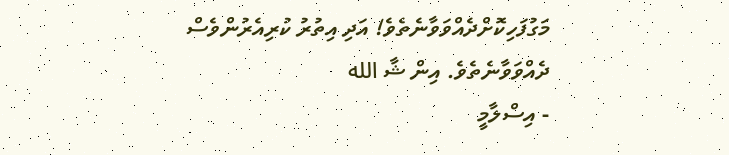މަގުފަހިކޮށްދެއްވަވާނެތެވެ! އަދި އިތުރު ކުރިއެރުންވެސް ދެއްވަވާނެތެވެ. އިން ޝާ الله
- އިސްލާމީ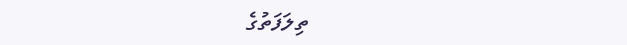ތިލަފަތުގެ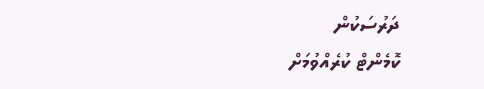ދަރުސަކުން
ކޮމެންޓް ކުރެއްވުމަށް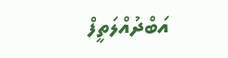އަބްދުއްލަތީފް